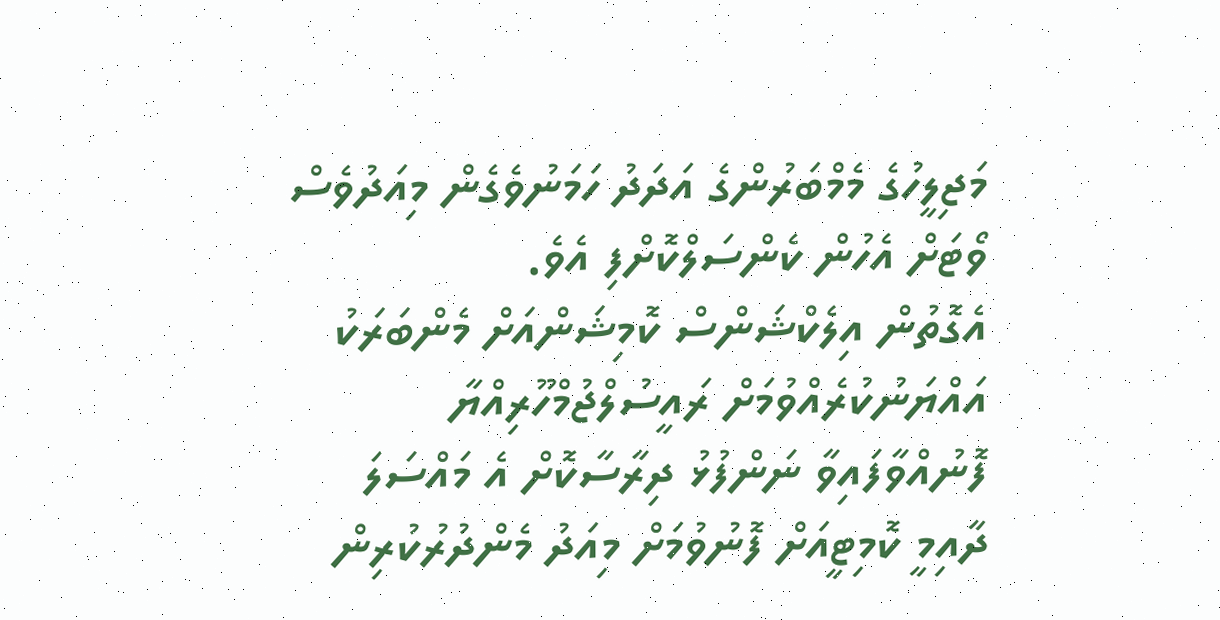މަޖިލީހުގެ މެމްބަރުންގެ އަދަދު ހަމަނުވެގެން މިއަދުވެސް ވޯޓަށް އެހުން ކެންސަލްކޮށްފި އެވެ.
އެގޮތުން އިލެކްޝަންސް ކޮމިޝަންއަށް މެންބަރަކު އައްޔަނުކުރެއްވުމަށް ރައީސުލްޖުމްހޫރިއްޔާ ފޮނުއްވާފައިވާ ނަންފުޅު ދިރާސާކޮށް އެ މައްސަލަ ދާއިމީ ކޮމިޓީއަށް ފޮނުވުމަށް މިއަދު މެންދުރުކުރިން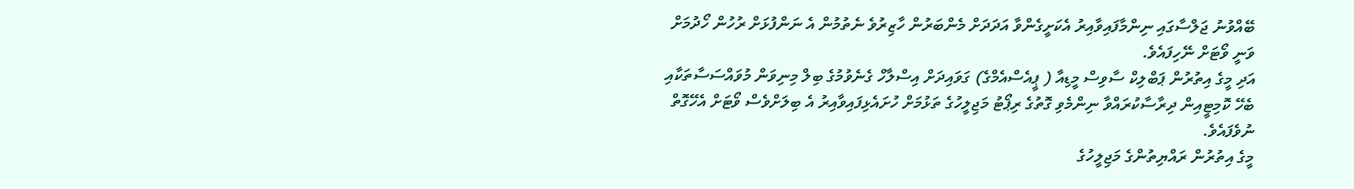ބޭއްވުނު ޖަލްސާގައި ނިންމާފައިވާއިރު އެކަށީގެންވާ އަދަދަށް މެންބަރުން ހާޒިރުވެ ނެތުމުން އެ ނަންފުޅަށް ރުހުން ހޯދުމަށް ވަނީ ވޯޓަށް ނޭހިފައެވެ.
އަދި މީގެ އިތުރުން ޕަބްލިކް ސާވިސް މީޑިއާ ( ޕީއެސްއެމްގެ) ގަވައިދަށް އިސްލާހް ގެނެވުމުގެ ބިލް މިނިވަން މުވައްސަސާތަކާއި ބެހޭ ކޮމިޓީއިން ދިރާސާކުރައްވާ ނިންމެވި ގޮތުގެ ރިޕޯޓު މަޖިލީހުގެ ތަޅުމަށް ހުށައެޅިފައިވާއިރު އެ ބިލަށްވެސް ވޯޓަށް އެހޭގޮތް ނުވެފައެވެ.
މީގެ އިތުރުން ރައްޔިތުންގެ މަޖިލީހުގެ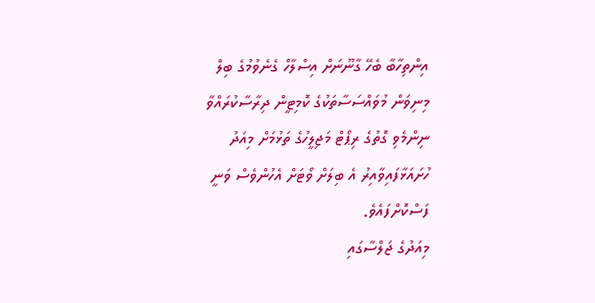އިންތިހާބާ ބެހޭ ގާނޫނަށް އިސްލާހް ގެނެވުމުގެ ބިލް މިނިވަން މުވައްސަސާތަކުގެ ކޮމިޓީން ދިރާސާކުރައްވާ ނިންމެވި ގޮތުގެ ރިޕޯޓް މަޖިލީހުގެ ތަޅުމަށް މިއަދު ހުށައަޅާފައިވާއިރު އެ ބިލަށް ވޯޓަށް އެހުންވެސް ވަނީ ފަސްކޮށްފައެވެ.
މިއަދުގެ ޖަލްސާގައި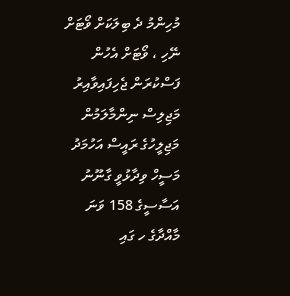މުހިންމު ދެ ބިލަކަށް ވޯޓަށް ނޭހި ، ވޯޓަށް އެހުން ފަސްކުރަން ޖެހިފައިވާއިރު މަޖިލިސް ނިންމާލަމުން މަޖިލީހުގެ ރައީސް އަހުމަދު މަސީހް ވިދާޅުވީ ގާނޫނު އަސާސީގެ 158 ވަނަ މާއްދާގެ ހ ގައި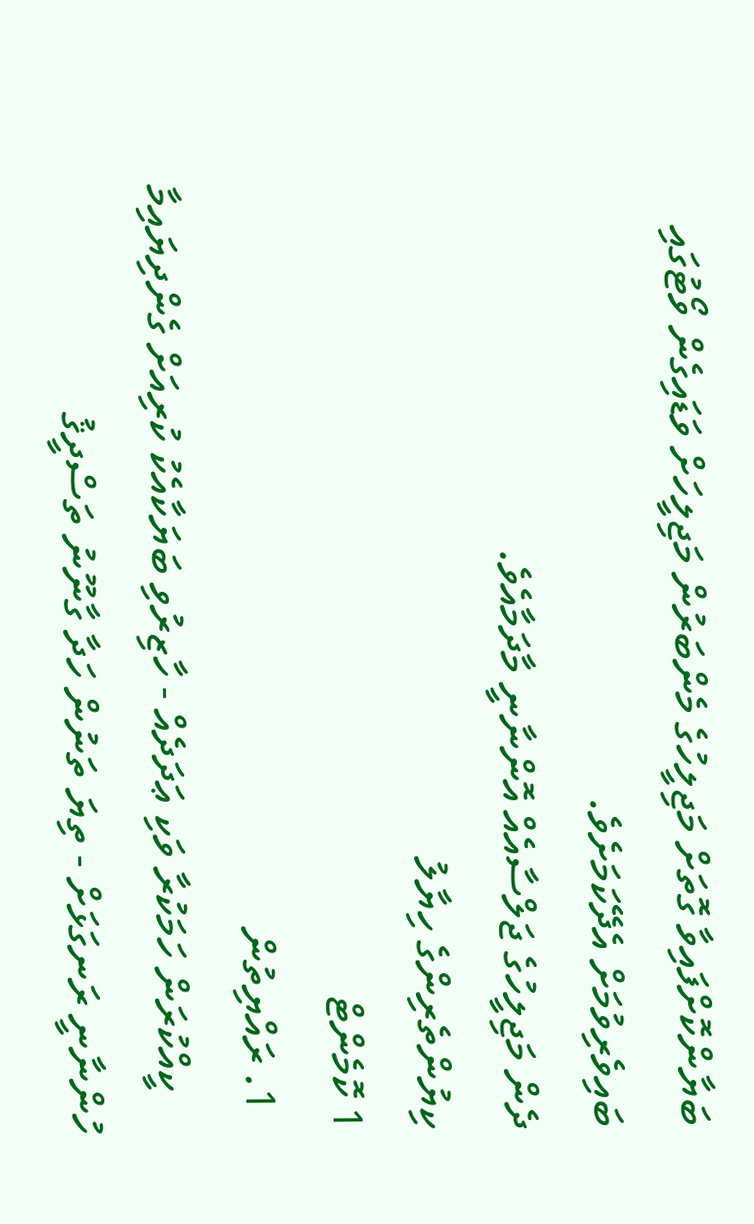ބަޔާންކޮށްފައިވާ ގޮތަށް މަޖިލީހުގެ މެންބަރުން މަޖިލީހަށް ވަޑައިގެން ވޯޓުގައި ބައިވެރިވުމަށް އެދޭކަމަށެވެ.
ދެން މަޖިލީހުގެ ޖަލްސާއެއް އޮންނާނީ މާދަމާއެވެ.
ކިޔުންތެރިންގެ ހިޔާލު
1 ކޮމެންޓް
  1. ރައްޔިތުން
    ކީއްކުރަން ހަމަކުރާ ވަކި ޢަދަދެއް - ހާޒިރުވި ބަޔަކާއެކު ކުރިއަށް ގެންދިޔައިމާ ހުންނާނީ ރަނގަޅަށް - ތިޔަ ތަނުން ހަދާ ގާނޫނު ތަސްދީޤު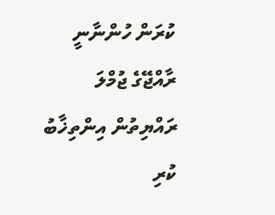ކުރަން ހުންނާނީ ރާއްޖޭގެ ޖުމްލަ ރައްޔިތުން އިންތިޚާބު ކުރި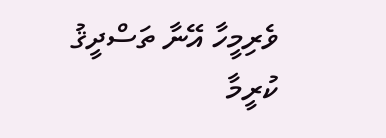ވެރިމީހާ އޭނާ ތަސްދީޤު ކުރީމާ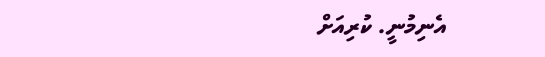އެނިމުނީ. ކުރިއަށް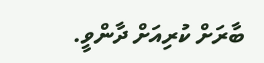ބާރަށް ކުރިއަށް ދާންވީ.